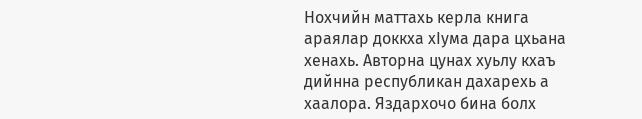Нохчийн маттахь керла книга араялар доккха хIума дара цхьана хенахь. Авторна цунах хуьлу кхаъ дийнна республикан дахарехь а хаалора. Яздархочо бина болх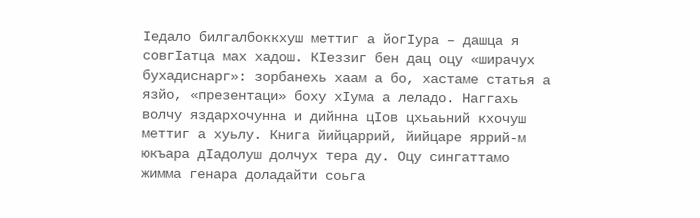Iедало билгалбоккхуш меттиг а йогIура – дашца я совгIатца мах хадош. КIеззиг бен дац оцу «ширачух бухадиснарг»: зорбанехь хаам а бо, хастаме статья а язйо, «презентаци» боху хIума а леладо. Наггахь волчу яздархочунна и дийнна цIов цхьаьний кхочуш меттиг а хуьлу. Книга йийцаррий, йийцаре яррий-м юкъара дIадолуш долчух тера ду. Оцу сингаттамо жимма генара доладайти соьга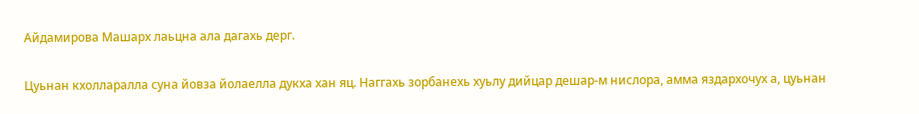Айдамирова Машарх лаьцна ала дагахь дерг.

Цуьнан кхолларалла суна йовза йолаелла дукха хан яц. Наггахь зорбанехь хуьлу дийцар дешар-м нислора, амма яздархочух а, цуьнан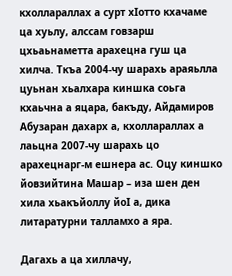кхоллараллах а сурт хIотто кхачаме ца хуьлу, алссам говзарш цхьаьнаметта арахецна гуш ца хилча. Ткъа 2004-чу шарахь араяьлла цуьнан хьалхара киншка соьга кхаьчна а яцара, бакъду, Айдамиров Абузаран дахарх а, кхоллараллах а лаьцна 2007-чу шарахь цо арахецнарг-м ешнера ас. Оцу киншко йовзийтина Машар – иза шен ден хила хьакъйоллу йоI а, дика литаратурни талламхо а яра.

Дагахь а ца хиллачу,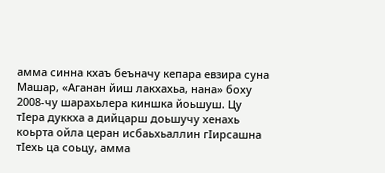амма синна кхаъ беъначу кепара евзира суна Машар, «Аганан йиш лакхахьа, нана» боху 2008-чу шарахьлера киншка йоьшуш. Цу тIера дуккха а дийцарш доьшучу хенахь коьрта ойла церан исбаьхьаллин гIирсашна тIехь ца соьцу, амма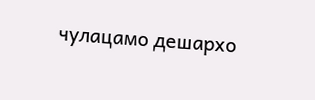чулацамо дешархо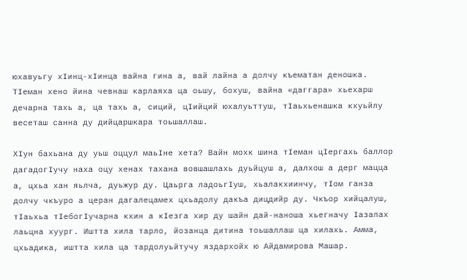юхавуьгу хIинц-хIинца вайна гина а, вай лайна а долчу къематан деношка. ТIеман хено йина чевнаш карлаяха ца оьшу, бохуш, вайна «даггара» хьехарш дечарна тахь а, ца тахь а, сиций, цIийций юхалуьттуш, тIаьхьенашка кхуьйлу весеташ санна ду дийцаршкара тоьшаллаш.

ХIун бахьана ду уьш оццул маьIне хета? Вайн мохк шина тIеман цIергахь баллор дагадогIучу наха оцу хенах тахана вовшашлахь дуьйцуш а, далхош а дерг мацца а, цхьа хан яьлча, дуьжур ду. Цаьрга ладоьгIуш, хьалакхиинчу, тIом ганза долчу чкъуро а церан дагалецамех цхьадолу дакъа дицдийр ду. Чкъор хийцалуш, тIаьхьа тIебогIучарна кхин а кIезга хир ду шайн дай-наноша хьегначу Iазапах лаьцна хуург. Иштта хила тарло, йозанца дитина тоьшаллаш ца хилахь. Амма, цхьадика, иштта хила ца тардолуьйтучу яздархойх ю Айдамирова Машар.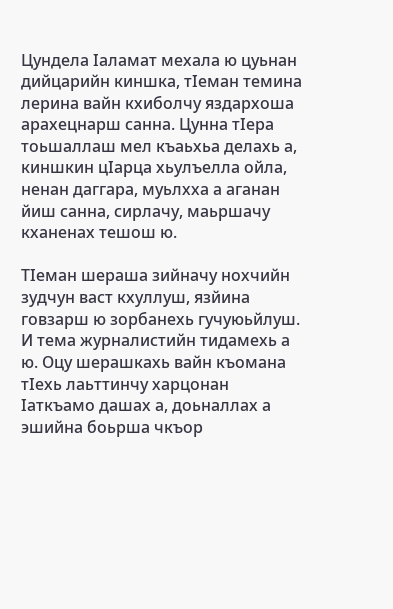Цундела Iаламат мехала ю цуьнан дийцарийн киншка, тIеман темина лерина вайн кхиболчу яздархоша арахецнарш санна. Цунна тIера тоьшаллаш мел къаьхьа делахь а, киншкин цIарца хьулъелла ойла, ненан даггара, муьлхха а аганан йиш санна, сирлачу, маьршачу кханенах тешош ю.

ТIеман шераша зийначу нохчийн зудчун васт кхуллуш, язйина  говзарш ю зорбанехь гучуюьйлуш. И тема журналистийн тидамехь а ю. Оцу шерашкахь вайн къомана тIехь лаьттинчу харцонан Iаткъамо дашах а, доьналлах а эшийна боьрша чкъор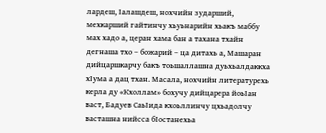лардеш, Iалашдеш, нохчийн зударший, мехкарший гайтинчу хьуьнарийн хьакъ маббу мах хадо а, церан хама бан а тахана тхайн дегнаша тхо – божарий – ца дитахь а, Машаран дийцаршкарчу бакъ тоьшаллашна дуьхьалдаккха хIума а дац тхан. Масала, нохчийн литературехь керла ду «Кхоллам» бохучу дийцарера йоьIан васт, Бадуев СаьIида кхоьллинчу цхьадолчу васташна нийсса бIостанехьа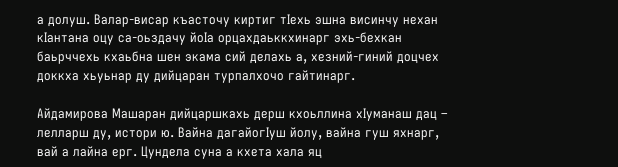а долуш. Валар-висар къасточу киртиг тIехь эшна висинчу нехан кIантана оцу са-оьздачу йоIа орцахдаьккхинарг эхь-бехкан баьрччехь кхаьбна шен экама сий делахь а, хезний-гиний доцчех доккха хьуьнар ду дийцаран турпалхочо гайтинарг.

Айдамирова Машаран дийцаршкахь дерш кхоьллина хIуманаш дац – лелларш ду, истори ю. Вайна дагайогIуш йолу, вайна гуш яхнарг, вай а лайна ерг. Цундела суна а кхета хала яц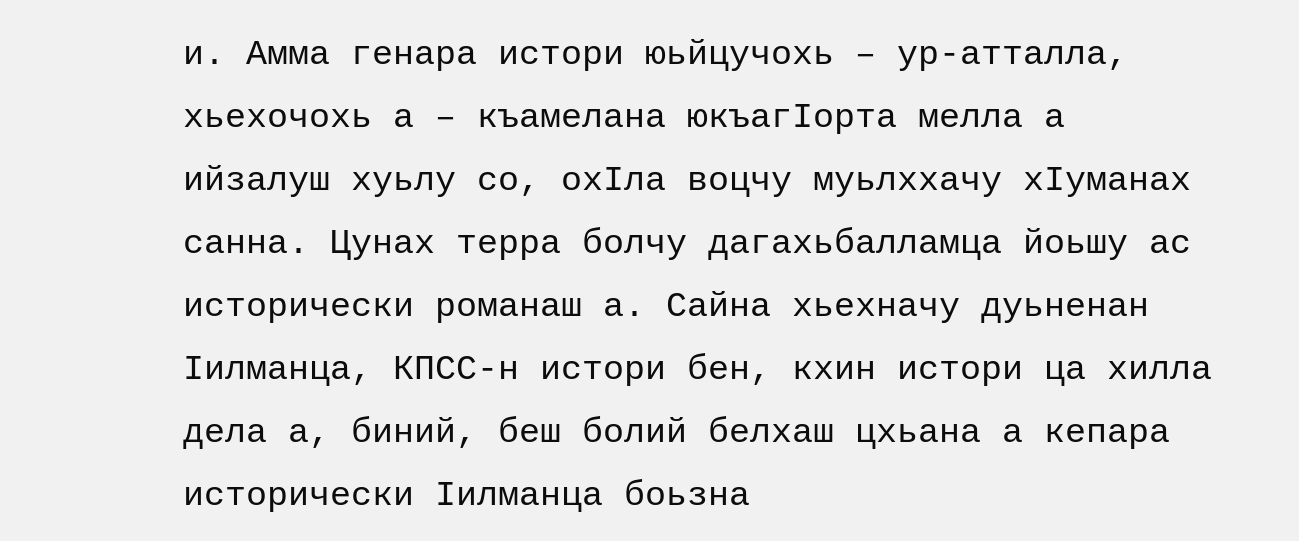и. Амма генара истори юьйцучохь – ур-атталла, хьехочохь а – къамелана юкъагIорта мелла а ийзалуш хуьлу со, охIла воцчу муьлххачу хIуманах санна. Цунах терра болчу дагахьбалламца йоьшу ас исторически романаш а. Сайна хьехначу дуьненан Iилманца, КПСС-н истори бен, кхин истори ца хилла дела а, биний, беш болий белхаш цхьана а кепара исторически Iилманца боьзна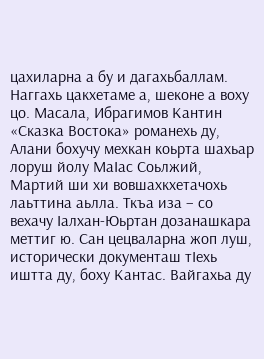цахиларна а бу и дагахьбаллам. Наггахь цакхетаме а, шеконе а воху цо. Масала, Ибрагимов Кантин «Сказка Востока» романехь ду, Алани бохучу мехкан коьрта шахьар лоруш йолу МаIас Соьлжий, Мартий ши хи вовшахкхетачохь лаьттина аьлла. Ткъа иза – со вехачу Iалхан-Юьртан дозанашкара меттиг ю. Сан цецваларна жоп луш, исторически документаш тIехь иштта ду, боху Кантас. Вайгахьа ду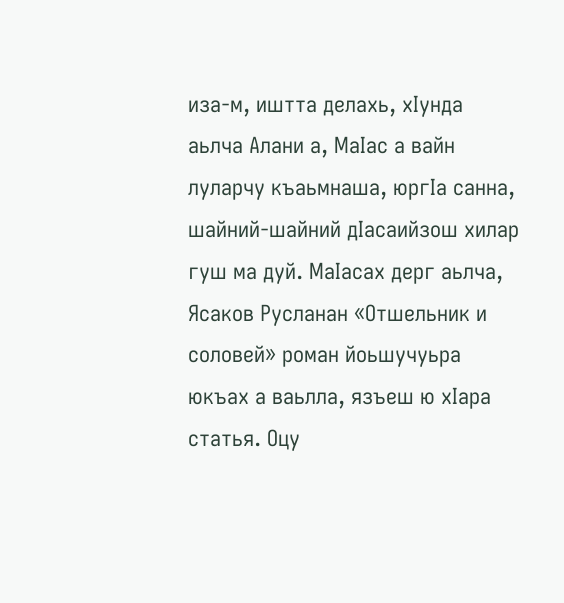иза-м, иштта делахь, хIунда аьлча Алани а, МаIас а вайн луларчу къаьмнаша, юргIа санна, шайний-шайний дIасаийзош хилар гуш ма дуй. МаIасах дерг аьлча, Ясаков Русланан «Отшельник и соловей» роман йоьшучуьра юкъах а ваьлла, язъеш ю хIара статья. Оцу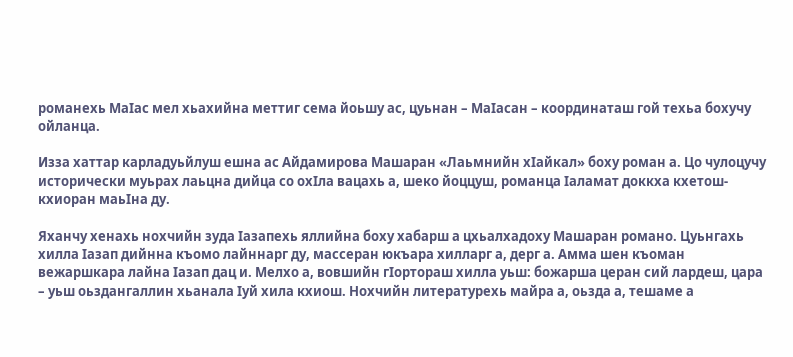романехь МаIас мел хьахийна меттиг сема йоьшу ас, цуьнан – МаIасан – координаташ гой техьа бохучу ойланца.

Изза хаттар карладуьйлуш ешна ас Айдамирова Машаран «Лаьмнийн хIайкал» боху роман а. Цо чулоцучу исторически муьрах лаьцна дийца со охIла вацахь а, шеко йоццуш, романца Iаламат доккха кхетош-кхиоран маьIна ду.

Яханчу хенахь нохчийн зуда Iазапехь яллийна боху хабарш а цхьалхадоху Машаран романо. Цуьнгахь хилла Iазап дийнна къомо лайннарг ду, массеран юкъара хилларг а, дерг а. Амма шен къоман вежаршкара лайна Iазап дац и. Мелхо а, вовшийн гIортораш хилла уьш: божарша церан сий лардеш, цара – уьш оьздангаллин хьанала Iуй хила кхиош. Нохчийн литературехь майра а, оьзда а, тешаме а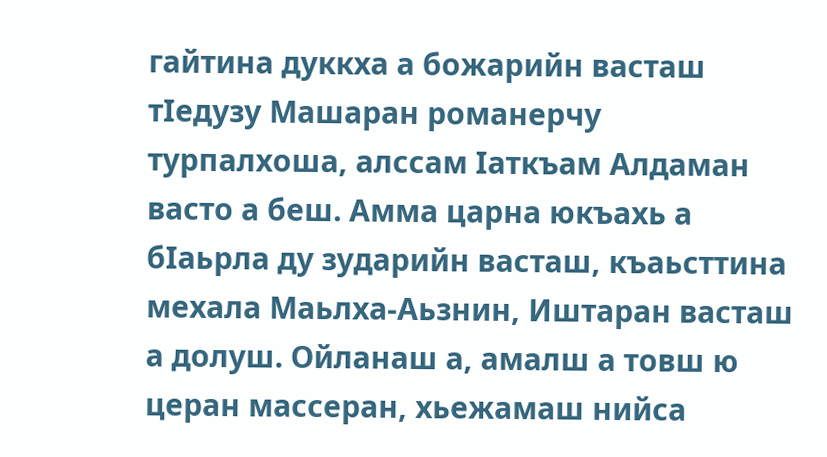гайтина дуккха а божарийн васташ тIедузу Машаран романерчу турпалхоша, алссам Iаткъам Алдаман васто а беш. Амма царна юкъахь а бIаьрла ду зударийн васташ, къаьсттина мехала Маьлха-Аьзнин, Иштаран васташ а долуш. Ойланаш а, амалш а товш ю церан массеран, хьежамаш нийса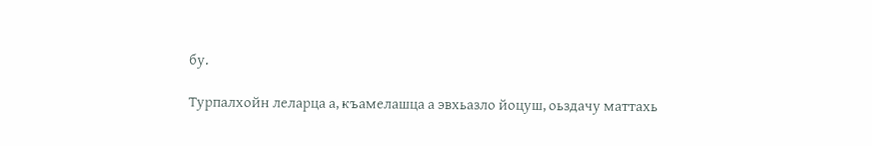бу.

Турпалхойн леларца а, къамелашца а эвхьазло йоцуш, оьздачу маттахь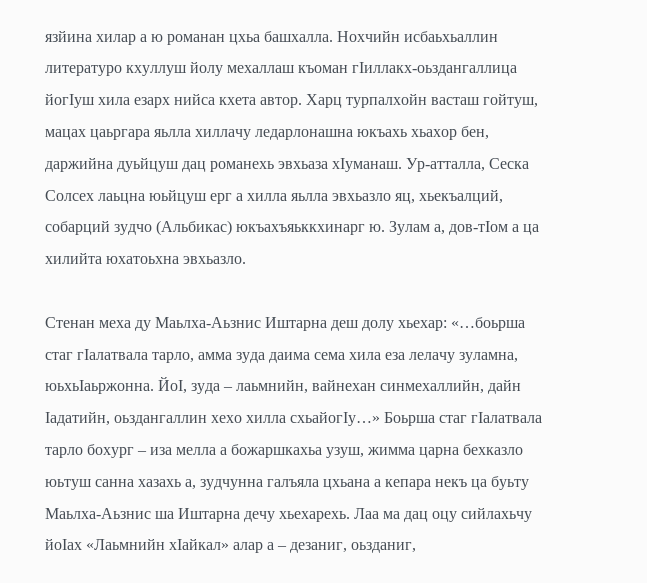язйина хилар а ю романан цхьа башхалла. Нохчийн исбаьхьаллин литературо кхуллуш йолу мехаллаш къоман гIиллакх-оьздангаллица йогIуш хила езарх нийса кхета автор. Харц турпалхойн васташ гойтуш, мацах цаьргара яьлла хиллачу ледарлонашна юкъахь хьахор бен, даржийна дуьйцуш дац романехь эвхьаза хIуманаш. Ур-атталла, Сеска Солсех лаьцна юьйцуш ерг а хилла яьлла эвхьазло яц, хьекъалций, собарций зудчо (Альбикас) юкъахъяьккхинарг ю. Зулам а, дов-тIом а ца хилийта юхатоьхна эвхьазло.

Стенан меха ду Маьлха-Аьзнис Иштарна деш долу хьехар: «…боьрша стаг гIалатвала тарло, амма зуда даима сема хила еза лелачу зуламна, юьхьIаьржонна. ЙоI, зуда – лаьмнийн, вайнехан синмехаллийн, дайн Iадатийн, оьздангаллин хехо хилла схьайогIу…» Боьрша стаг гIалатвала тарло бохург – иза мелла а божаршкахьа узуш, жимма царна бехказло юьтуш санна хазахь а, зудчунна галъяла цхьана а кепара некъ ца буьту Маьлха-Аьзнис ша Иштарна дечу хьехарехь. Лаа ма дац оцу сийлахьчу йоIах «Лаьмнийн хIайкал» алар а – дезаниг, оьзданиг,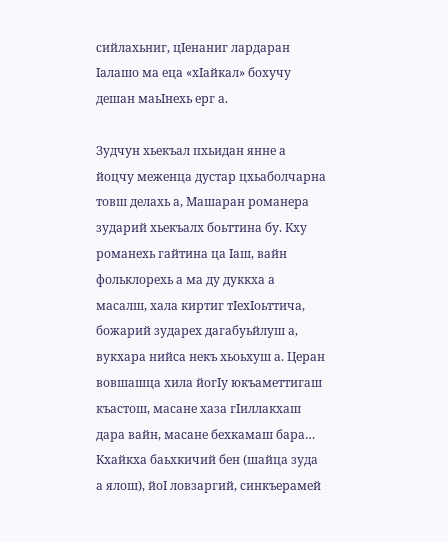сийлахьниг, цIенаниг лардаран Iалашо ма еца «хIайкал» бохучу дешан маьIнехь ерг а.

Зудчун хьекъал пхьидан янне а йоцчу меженца дустар цхьаболчарна товш делахь а, Машаран романера зударий хьекъалх боьттина бу. Кху романехь гайтина ца Iаш, вайн фольклорехь а ма ду дуккха а масалш, хала киртиг тIехIоьттича, божарий зударех дагабуьйлуш а, вукхара нийса некъ хьоьхуш а. Церан вовшашца хила йогIу юкъаметтигаш къастош, масане хаза гIиллакхаш дара вайн, масане бехкамаш бара… Кхайкха баьхкичий бен (шайца зуда а ялош), йоI ловзаргий, синкъерамей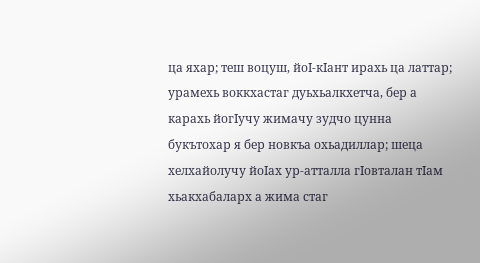ца яхар; теш воцуш, йоI-кIант ирахь ца латтар; урамехь воккхастаг дуьхьалкхетча, бер а карахь йогIучу жимачу зудчо цунна букътохар я бер новкъа охьадиллар; шеца хелхайолучу йоIах ур-атталла гIовталан тIам хьакхабаларх а жима стаг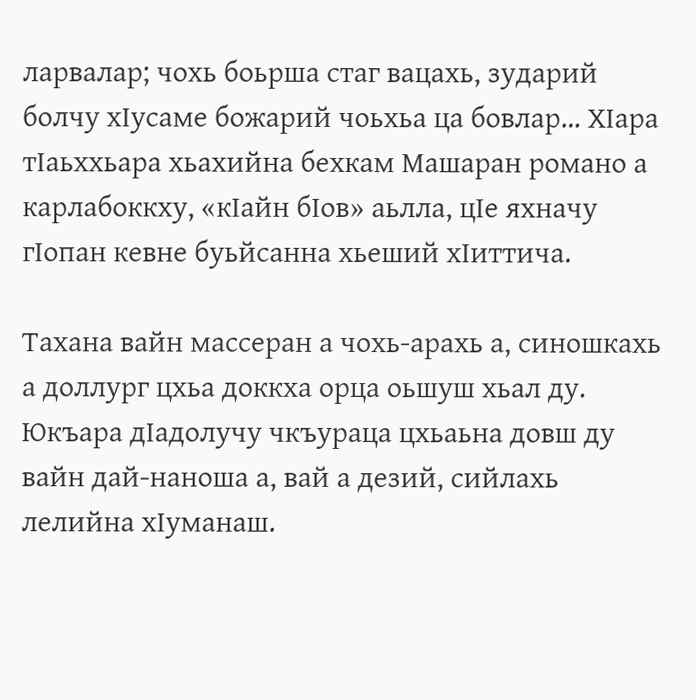ларвалар; чохь боьрша стаг вацахь, зударий болчу хIусаме божарий чоьхьа ца бовлар… ХIара тIаьххьара хьахийна бехкам Машаран романо а карлабоккху, «кIайн бIов» аьлла, цIе яхначу гIопан кевне буьйсанна хьеший хIиттича.

Тахана вайн массеран а чохь-арахь а, синошкахь а доллург цхьа доккха орца оьшуш хьал ду. Юкъара дIадолучу чкъураца цхьаьна довш ду вайн дай-наноша а, вай а дезий, сийлахь лелийна хIуманаш.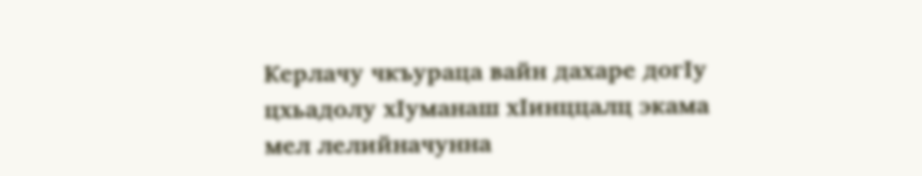Керлачу чкъураца вайн дахаре догIу цхьадолу хIуманаш хIинццалц экама мел лелийначунна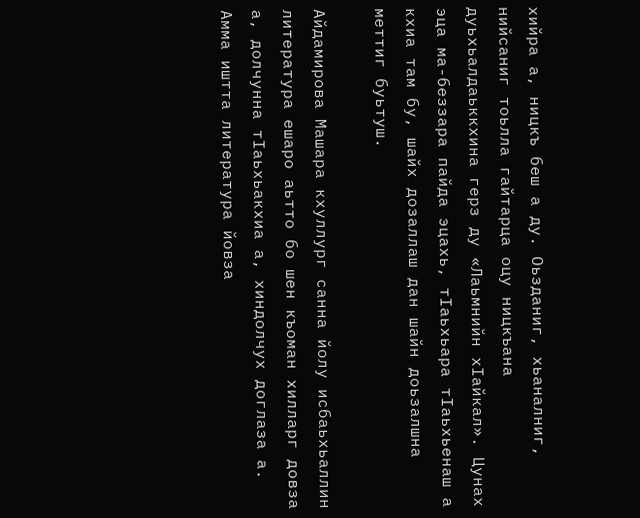хийра а, ницкъ беш а ду. Оьзданиг, хьаналниг, нийсаниг тоьлла гайтарца оцу ницкъана дуьхьалдаьккхина герз ду «Лаьмнийн хIайкал». Цунах эца ма-беззара пайда эцахь, тIаьхьара тIаьхьенаш а кхиа там бу, шайх дозаллаш дан шайн доьзалшна меттиг буьтуш.

Айдамирова Машара кхуллург санна йолу исбаьхьаллин литература ешаро аьтто бо шен къоман хилларг довза а, долчунна тIаьхьакхиа а, хиндолчух доглаза а. Амма иштта литература йовза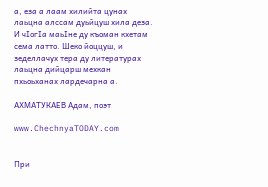а, еза а лаам хилийта цунах лаьцна алссам дуьйцуш хила деза. И чIогIа маьIне ду къоман кхетам сема латто. Шеко йоццуш, и зеделлачух тера ду литературах лаьцна дийцарш мехкан пхьоьханах лардечарна а.

АХМАТУКАЕВ Адам, поэт

www.ChechnyaTODAY.com


При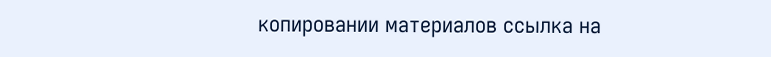копировании материалов ссылка на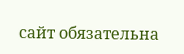сайт обязательна